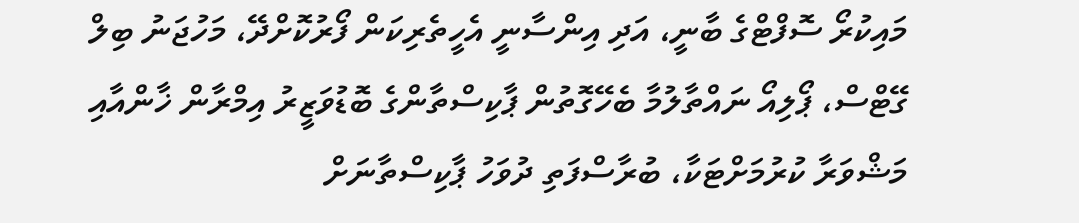މައިކުރޯ ސޮފްޓްގެ ބާނީ، އަދި އިންސާނީ އެހީތެރިކަން ފޯރުކޮށްދޭ، މަހުޖަނު ބިލް ގޭޓްސް، ޕޯލިއޯ ނައްތާލުމާ ބެހޭގޮތުން ޕާކިސްތާންގެ ބޮޑުވަޒީރު އިމްރާން ޚާންއާއި މަޝްވަރާ ކުރުމަށްޓަކާ، ބުރާސްފަތި ދުވަހު ޕާކިސްތާނަށް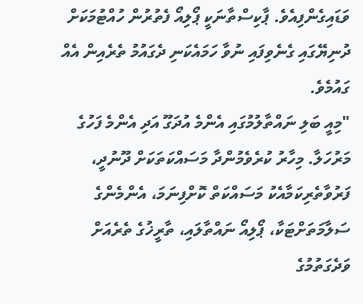ވަޑައިގެންފިއެވެ. ޕާކިސްތާނަކީ ޕޯލިއޯ ފެތުރުން ހުއްޓުމަކަށް ދުނިޔޭގައި ގެނެވިފައި ނުވާ ހަމައެކަނި ދެގައުމު ތެރެއިން އެއް ގައުމެވެ.
"މިއީ ބަލި ނައްތާލުމުގައި އެންމެ އުދަގޫ އަދި އެންމެ ފަހުގެ މަރުހަލާ. މިހާރު ކުރެވެމުންދާ މަސައްކަތަކަށް ދޫނުދީ، ފަރުވާތެރިކަމާއެކު މަސައްކަތް ކޮށްފިނަމަ، އެންމެންގެ ސަލާމަތަށްޓަކާ، ޕޯލިއޯ ނައްތާލައި، ތާރީޚުގެ ތެރެއަށް ވަދެގަތުމުގެ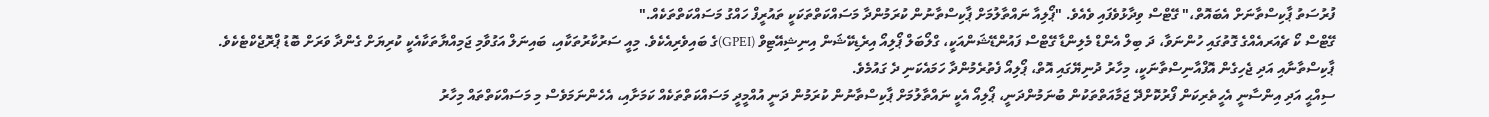ފުރުސަތު ޕާކިސްތާނަށް އެބައޮތް،" ގޭޓްސް ވިދާޅުވެފައި ވެއެވެ. "ޕޯލިއާ ނައްތާލުމަށް ޕާކިސްތާނުން ކުރަމުންދާ މަސައްކަތްތަކަކީ ތައުރީފް ހައްގު މަސައްކަތްތަކެއް."
ގޭޓްސް ކޯ ޗެއަރއެއްގެ ގޮތުގައި ހުންނަވާ، ދަ ބިލް އެންޑް މެލިންޑާ ގޭޓްސް ފައުންޑޭޝަންއަކީ، ގްލޯބަލް ޕޯލިއޯ އިރެޑިކޭޝަން އިނިޝިއޭޓިވް (GPEI)ގެ ބައިވެރިއެކެވެ. މިއީ ސަރުކާރުތަކާއި، ބައިނަލް އަގުވާމި ޖަމިއްޔާތަކާއެކީ ކުރިޔަށް ގެންދާ ވަރަށް ބޮޑު ޕްރޮޖެކްޓެކެވެ.
ޕާކިސްތާނާއި އަދި ޖެހިގެން އޮފްއާނިސްތާނަކީ، މިހާރު ދުނިޔޭގައި އޮތް، ޕޯލިއޯ ފެތުރެމުންދާ ހަމައެކަނި ދެ ގައުމެވެ.
ސިއްޙީ އަދި އިންސާނީ އެހީތެރިކަން ފޯރުކޮށްދޭ ޖަމާއަތްތަކުން ބުނަމުންދަނީ، ޕޯލިއޯ އެކީ ނައްތާލުމަށް ޕާކިސްތާނުން ކުރަމުން ދަނީ އުއްމީދީ މަސައްކަތްތަކެއް ކަމަށާއި، އެހެންނަމަވެސް މި މަސައްކަތްތައް މިހާރު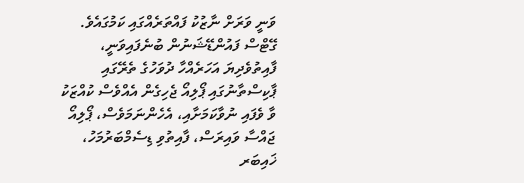ވަނީ ވަރަށް ނާޒުކު ފައްތަރެއްގައި ކަމުގައެވެ.
ގޭޓްސް ފައުންޑޭޝަނުން ބުނެފައިވަނީ، ފާއިތުވެދިޔަ އަހަރެއްހާ ދުވަހުގެ ތެރޭގައި ޕާކިސްތާނުގައި ޕޯލިއޯ ޖެހިގެން އެއްވެސް ކުއްޒަކު ވާ ވެފައި ނުވާކަމަށާއި، އެހެންނަމަވެސް، ޕޯލިއޯ ޖައްސާ ވައިރަސް، ފާއިތުވި ޑިސެމްބަރުމަހު، ޚައިބަރ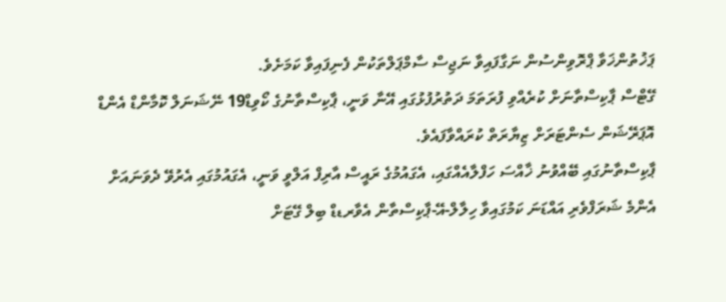ޕަޚުތުންޚަވާ ޕްރޮވިންސުން ނަގާފައިވާ ނަޖިސް ސާމްޕަލްތަކުން ފެނިފައިވާ ކަމަށެވެ.
ގޭޓްސް ޕާކިސްތާނަށް ކުރެއްވި ފުރަތަމަ ދަތުރުފުޅުގައި އޭނާ ވަނީ، ޕާކިސްތާނުގެ ކޯވިޑް19 ނޭޝަނަލް ކޮމާންޑް އެންޑް އޮޕަރޭޝަން ސެންޓަރަށް ޒިޔާރަތް ކުރައްވާފައެވެ.
ޕާކިސްތާނުގައި ބޭއްވުނު ޚާއްސަ ހަފްލާއެއްގައި، އެގައުމުގެ ރައީސް އާރިފް އަލްވީ ވަނީ، އެގައުމުގައި އެރުވޭ ދެވަނައަށް އެންމެ ޝަރަފްވެރި އައްޑަނަ ކަމުގައިވާ ހިލާލް-އޭ-ޕާކިސްތާން އެވާރޑޑް ބިލް ގޭޓަށް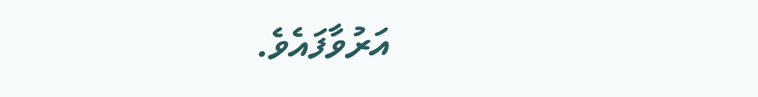އަރުވާފައެވެ.